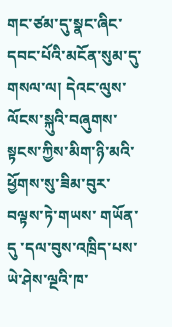གང་ཙམ་དུ་སྣང་ཞིང་དབང་པོའི་མངོན་སུམ་དུ་གསལ་ལ། དེའང་ལུས་ལོངས་སྐུའི་བཞུགས་སྟངས་ཀྱིས་མིག་ཉི་མའི་ཕྱོགས་སུ་ཟིམ་བུར་བལྟས་ཏེ་གཡས་ གཡོན་དུ ་དལ་བུས་འཁྲིད་པས་ཡེ་ཤེས་ལྔའི་ཁ་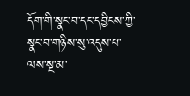དོག་གི་སྣང་བ་དང་དབྱིངས་ཀྱི་སྣང་བ་གཉིས་སུ་འདུས་པ་ལས་སྔ་མ་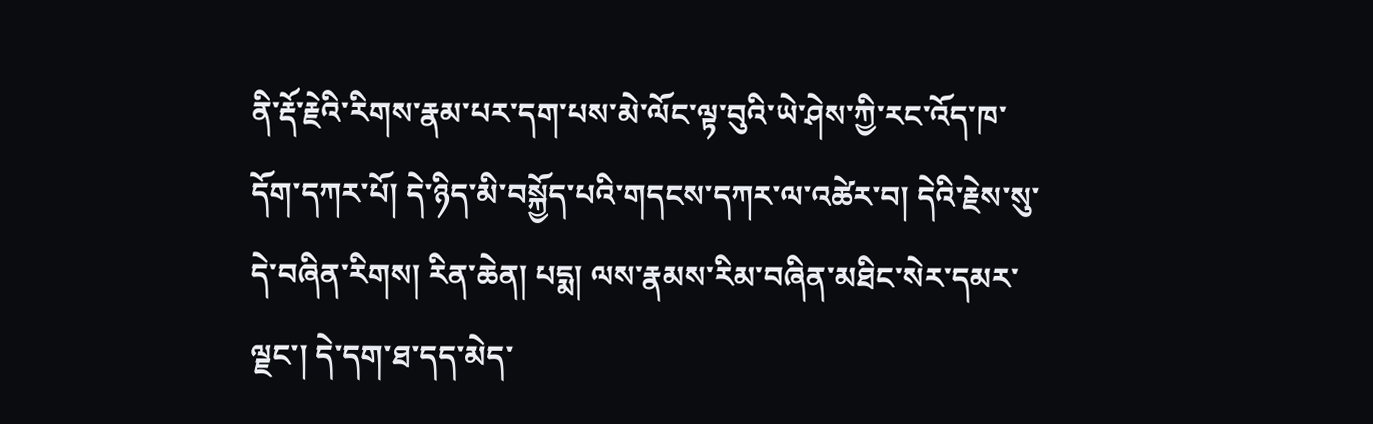ནི་རྡོ་རྗེའི་རིགས་རྣམ་པར་དག་པས་མེ་ལོང་ལྟ་བུའི་ཡེ་ཤེས་ཀྱི་རང་འོད་ཁ་དོག་དཀར་པོ། དེ་ཉིད་མི་བསྐྱོད་པའི་གདངས་དཀར་ལ་འཚེར་བ། དེའི་རྗེས་སུ་དེ་བཞིན་རིགས། རིན་ཆེན། པདྨ། ལས་རྣམས་རིམ་བཞིན་མཐིང་སེར་དམར་ལྗང་། དེ་དག་ཐ་དད་མེད་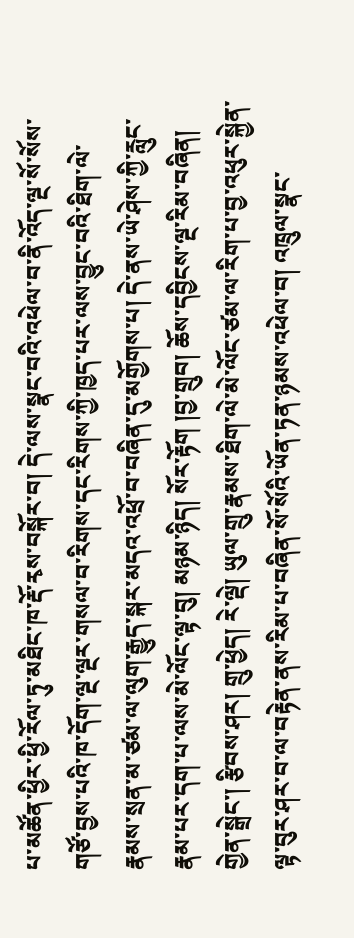པ་མཚོན་ཕྱིར་ཕྱི་རོལ་ཏུ་མཐིང་ཁ་རྡོ་རྭས་བསྐོར་བ། དེ་ལས་སྣང་བའི་འཕེལ་བ་ནི་འོད་ལྔ་སོ་སོས་གཙོ་བྱས་པའི་ཁ་དོག་ལྔ་ལྔར་གསལ་བ་རིགས་དང་རིགས་ཀྱི་ཁྱད་པར་ལས་བྱུང་བའི་ཐིག་ལེ་རྣམས་སྲན་མ་ཙམ་ལ་ལུག་རྒྱུད་སྐར་མདའ་འཕྲོ་བ་བཞིན་དུ་མགྱོགས་པ། དེ་ནས་ཡེ་ཤེས་ཀྱི་རླུང་རྣམ་པར་དག་པ་ལས་མེ་ལོང་ལྟ་བུ། མཉམ་ཉིད། སོར་རྟོག །བྱ་གྲུབ། ཆོས་དབྱིངས་ལྔ་རིམ་བཞིན། གྱེན་སྒྲེང་། རྩིབས་ཤར། གྲུ་ཕྱེད། རེ་ལྡེ། ཡུལ་གྲུ་རྣམས་ཐིག་ལེ་མེ་ལོང་ཙམ་ལ་རིག་པ་བྱ་འཕུར་སྐྱེན་ལྟ་བུར་ཤར་བ་ལ་བརྟེན་ནས་རིམ་པ་བཞིན་སོ་སོའི་ཡོན་ཏན་ཉམས་འཕེལ་བ། འཁྲུལ་སྣང་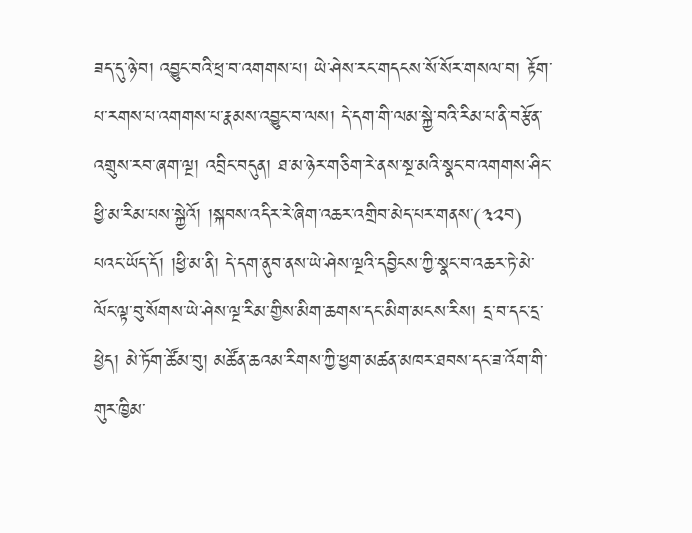ཟད་དུ་ཉེ་བ། འབྱུང་བའི་ཕྲ་བ་འགགས་པ། ཡེ་ཤེས་རང་གདངས་སོ་སོར་གསལ་བ། རྟོག་པ་རགས་པ་འགགས་པ་རྣམས་འབྱུང་བ་ལས། དེ་དག་གི་ལམ་སྐྱེ་བའི་རིམ་པ་ནི་བརྩོན་འགྲུས་རབ་ཞག་ལྔ། འབྲིང་བདུན། ཐ་མ་ཉེར་གཅིག་རེ་ནས་སྔ་མའི་སྣང་བ་འགགས་ཤིང་ཕྱི་མ་རིམ་པས་སྐྱེའོ། །སྐབས་འདིར་རེ་ཞིག་འཆར་འགྲིབ་མེད་པར་གནས་(༣༢བ)
པའང་ཡོད་དོ། །ཕྱི་མ་ནི། དེ་དག་ནུབ་ནས་ཡེ་ཤེས་ལྔའི་དབྱིངས་ཀྱི་སྣང་བ་འཆར་ཏེ་མེ་ལོང་ལྟ་བུ་སོགས་ཡེ་ཤེས་ལྔ་རིམ་གྱིས་མིག་ཆགས་དང་མིག་མངས་རིས། དྲ་བ་དང་དྲ་ཕྱེད། མེ་ཏོག་ཚོམ་བུ། མཚོན་ཆའམ་རིགས་ཀྱི་ཕྱག་མཚན་མཁར་ཐབས་དང་ཟ་འོག་གི་གུར་ཁྱིམ་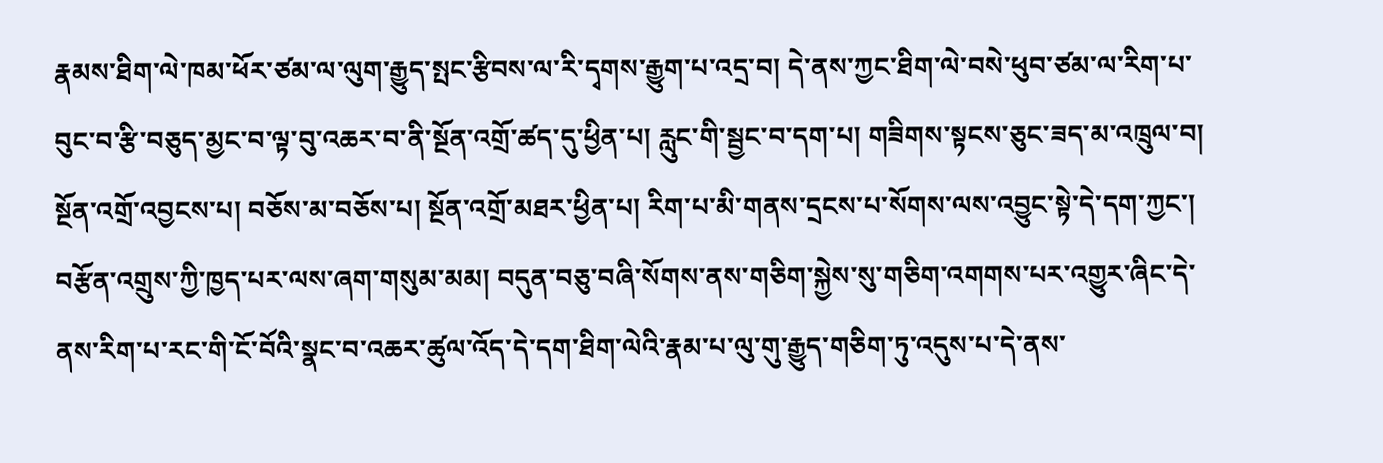རྣམས་ཐིག་ལེ་ཁམ་ཕོར་ཙམ་ལ་ལུག་རྒྱུད་སྤང་རྩིབས་ལ་རི་དྭགས་རྒྱུག་པ་འདྲ་བ། དེ་ནས་ཀྱང་ཐིག་ལེ་བསེ་ཕུབ་ཙམ་ལ་རིག་པ་བུང་བ་རྩི་བཅུད་མྱང་བ་ལྟ་བུ་འཆར་བ་ནི་སྔོན་འགྲོ་ཚད་དུ་ཕྱིན་པ། རླུང་གི་སྦྱང་བ་དག་པ། གཟིགས་སྟངས་ཅུང་ཟད་མ་འཁྲུལ་བ། སྔོན་འགྲོ་འབྱངས་པ། བཅོས་མ་བཅོས་པ། སྔོན་འགྲོ་མཐར་ཕྱིན་པ། རིག་པ་མི་གནས་དྲངས་པ་སོགས་ལས་འབྱུང་སྟེ་དེ་དག་ཀྱང་། བརྩོན་འགྲུས་ཀྱི་ཁྱད་པར་ལས་ཞག་གསུམ་མམ། བདུན་བཅུ་བཞི་སོགས་ནས་གཅིག་སྐྱེས་སུ་གཅིག་འགགས་པར་འགྱུར་ཞིང་དེ་ནས་རིག་པ་རང་གི་ངོ་བོའི་སྣང་བ་འཆར་ཚུལ་འོད་དེ་དག་ཐིག་ལེའི་རྣམ་པ་ལུ་གུ་རྒྱུད་གཅིག་ཏུ་འདུས་པ་དེ་ནས་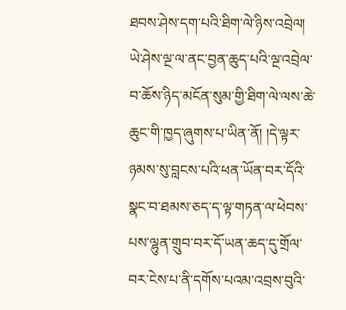ཐབས་ཤེས་དག་པའི་ཐིག་ལེ་ཉིས་འབྲེལ། ཡེ་ཤེས་ལྔ་ལ་ནང་བྱན་ཆུད་པའི་ལྔ་འབྲེལ་བ་ཆོས་ཉིད་མངོན་སུམ་གྱི་ཐིག་ལེ་ལས་ཆེ་ཆུང་གི་ཁྱད་ཞུགས་པ་ཡིན་ནོ། །དེ་ལྟར་ཉམས་སུ་བླངས་པའི་ཕན་ཡོན་བར་དོའི་སྣང་བ་ཐམས་ཅད་ད་ལྟ་གཏན་ལ་ཕེབས་པས་ལྷུན་གྲུབ་བར་དོ་ཡན་ཆད་དུ་གྲོལ་བར་ངེས་པ་ནི་དགོས་པའམ་འབྲས་བུའི་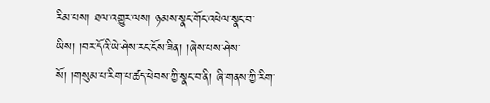རིམ་པས། ཐལ་འགྱུར་ལས། ཉམས་སྣང་གོང་འཕེལ་སྣང་བ་ཡིས། །བར་དོའི་ཡེ་ཤེས་རང་ངོས་ཟིན། །ཞེས་པས་ཤེས་སོ། །གསུམ་པ་རིག་པ་ཚད་ཕེབས་ཀྱི་སྣང་བ་ནི། ཞི་གནས་ཀྱི་རིག་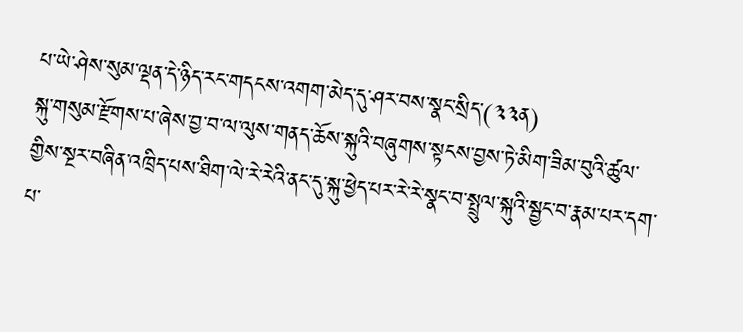པ་ཡེ་ཤེས་སུམ་ལྡན་དེ་ཉིད་རང་གདངས་འགག་མེད་དུ་ཤར་བས་སྣང་སྲིད་(༣༣ན)
སྐུ་གསུམ་རྫོགས་པ་ཞེས་བྱ་བ་ལ་ལུས་གནད་ཆོས་སྐུའི་བཞུགས་སྟངས་བྱས་ཏེ་མིག་ཟིམ་བུའི་ཚུལ་གྱིས་སྔར་བཞིན་འཁྲིད་པས་ཐིག་ལེ་རེ་རེའི་ནང་དུ་སྐུ་ཕྱེད་པར་རེ་རེ་སྣང་བ་སྤྲུལ་སྐུའི་སྦྱང་བ་རྣམ་པར་དག་པ་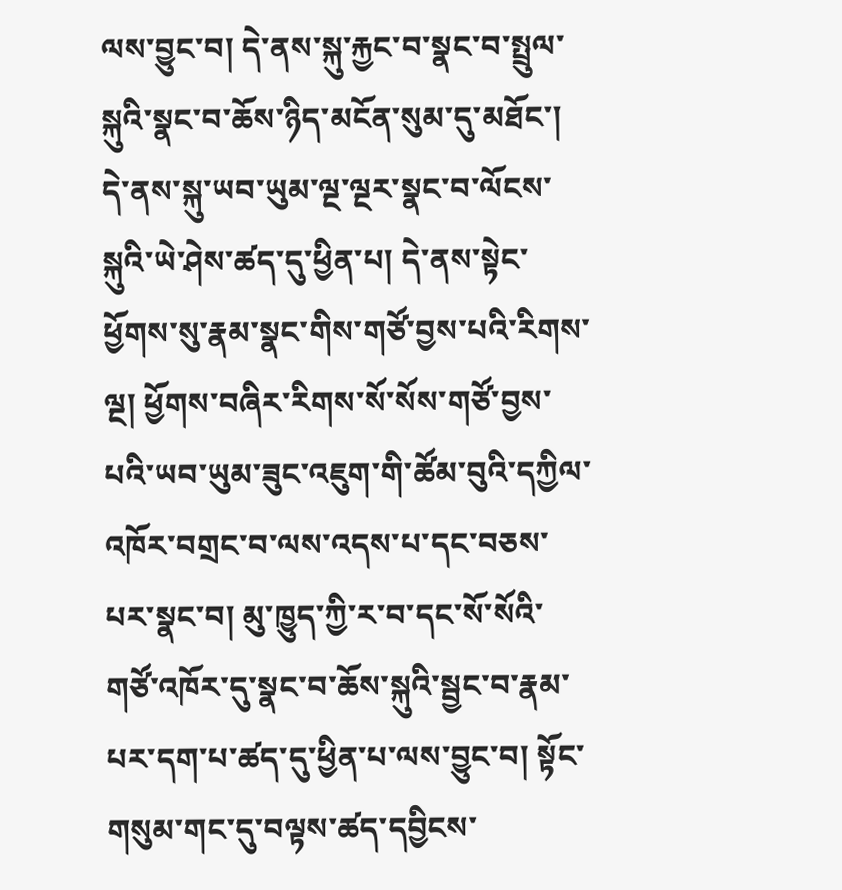ལས་བྱུང་བ། དེ་ནས་སྐུ་རྐྱང་བ་སྣང་བ་སྤྲུལ་སྐུའི་སྣང་བ་ཆོས་ཉིད་མངོན་སུམ་དུ་མཐོང་། དེ་ནས་སྐུ་ཡབ་ཡུམ་ལྔ་ལྔར་སྣང་བ་ལོངས་སྐུའི་ཡེ་ཤེས་ཚད་དུ་ཕྱིན་པ། དེ་ནས་སྟེང་ཕྱོགས་སུ་རྣམ་སྣང་གིས་གཙོ་བྱས་པའི་རིགས་ལྔ། ཕྱོགས་བཞིར་རིགས་སོ་སོས་གཙོ་བྱས་པའི་ཡབ་ཡུམ་ཟུང་འཇུག་གི་ཚོམ་བུའི་དཀྱིལ་འཁོར་བགྲང་བ་ལས་འདས་པ་དང་བཅས་པར་སྣང་བ། མུ་ཁྱུད་ཀྱི་ར་བ་དང་སོ་སོའི་གཙོ་འཁོར་དུ་སྣང་བ་ཆོས་སྐུའི་སྦྱང་བ་རྣམ་པར་དག་པ་ཚད་དུ་ཕྱིན་པ་ལས་བྱུང་བ། སྟོང་གསུམ་གང་དུ་བལྟས་ཚད་དབྱིངས་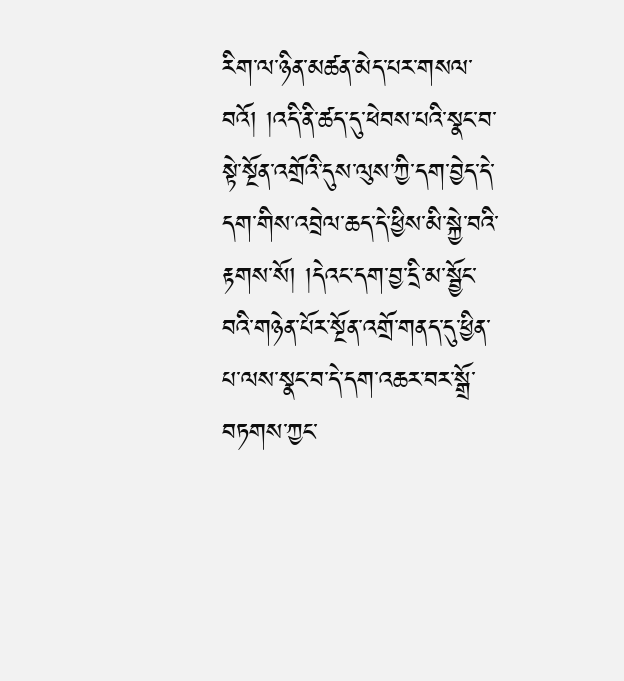རིག་ལ་ཉིན་མཚན་མེད་པར་གསལ་བའོ། །འདི་ནི་ཚད་དུ་ཕེབས་པའི་སྣང་བ་སྟེ་སྔོན་འགྲོའི་དུས་ལུས་ཀྱི་དག་བྱེད་དེ་དག་གིས་འབྲེལ་ཆད་དེ་ཕྱིས་མི་སྐྱེ་བའི་རྟགས་སོ། །དེའང་དག་བྱ་དྲི་མ་སྦྱོང་བའི་གཉེན་པོར་སྔོན་འགྲོ་གནད་དུ་ཕྱིན་པ་ལས་སྣང་བ་དེ་དག་འཆར་བར་སྒྲོ་བཏགས་ཀྱང་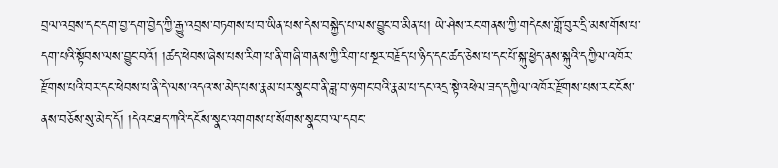བྲལ་འབྲས་དང་དག་བྱ་དག་བྱེད་ཀྱི་རྒྱུ་འབྲས་བཏགས་པ་བ་ཡིན་པས་དེས་བསྐྱེད་པ་ལས་བྱུང་བ་མིན་པ། ཡེ་ཤེས་རང་གནས་ཀྱི་གདེངས་གློ་བུར་དྲི་མས་གོས་པ་དག་པའི་སྟོབས་ལས་བྱུང་བའོ། །ཚད་ཕེབས་ཞེས་པས་རིག་པ་ནི་གཞི་གནས་ཀྱི་རིག་པ་སྔར་བརྗོད་པ་ཉིད་དང་ཚད་ཅེས་པ་དང་པོ་སྐུ་ཕྱེད་ནས་སྐུའི་དཀྱིལ་འཁོར་རྫོགས་པའི་བར་དང་ཕེབས་པ་ནི་དེ་ལས་འདའ་ས་མེད་པས་རྣམ་པར་སྣང་བ་ནི་ཟླ་བ་ཉ་གང་བའི་རྣམ་པ་དང་འདྲ་སྟེ་འཕེལ་ཟད་དཀྱིལ་འཁོར་རྫོགས་པས་རང་ངོས་ནས་བཅོས་སུ་མེད་དོ། །དེའང་ཐད་ཀའི་དངོས་སྣང་འགགས་པ་སོགས་སྣང་བ་ལ་དབང་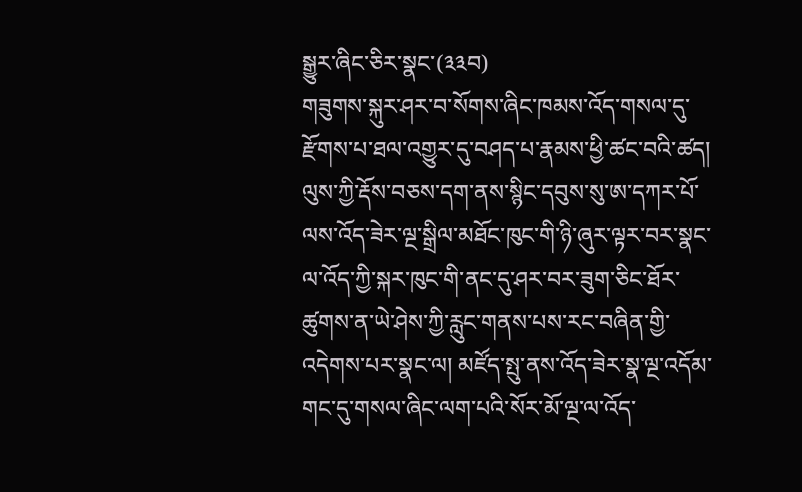སྒྱུར་ཞིང་ཅིར་སྣང་(༣༣བ)
གཟུགས་སྐུར་ཤར་བ་སོགས་ཞིང་ཁམས་འོད་གསལ་དུ་རྫོགས་པ་ཐལ་འགྱུར་དུ་བཤད་པ་རྣམས་ཕྱི་ཚང་བའི་ཚད། ལུས་ཀྱི་རྡོས་བཅས་དག་ནས་སྙིང་དབུས་སུ་ཨ་དཀར་པོ་ལས་འོད་ཟེར་ལྔ་སྒྲིལ་མཐོང་ཁུང་གི་ཉི་ཞུར་ལྟར་བར་སྣང་ལ་འོད་ཀྱི་སྐར་ཁུང་གི་ནང་དུ་ཤར་བར་ཟུག་ཅིང་ཐོར་ཚུགས་ན་ཡེ་ཤེས་ཀྱི་རླུང་གནས་པས་རང་བཞིན་གྱི་འདེགས་པར་སྣང་ལ། མཛོད་སྤུ་ནས་འོད་ཟེར་སྣ་ལྔ་འདོམ་གང་དུ་གསལ་ཞིང་ལག་པའི་སོར་མོ་ལྔ་ལ་འོད་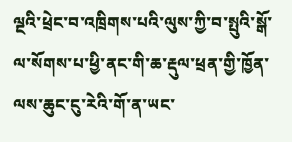ལྔའི་ཕྲེང་བ་འཁྲིགས་པའི་ལུས་ཀྱི་བ་སྤུའི་སྒོ་ལ་སོགས་པ་ཕྱི་ནང་གི་ཆ་རྡུལ་ཕྲན་གྱི་ཁྱོན་ལས་ཆུང་ངུ་རེའི་གོ་ན་ཡང་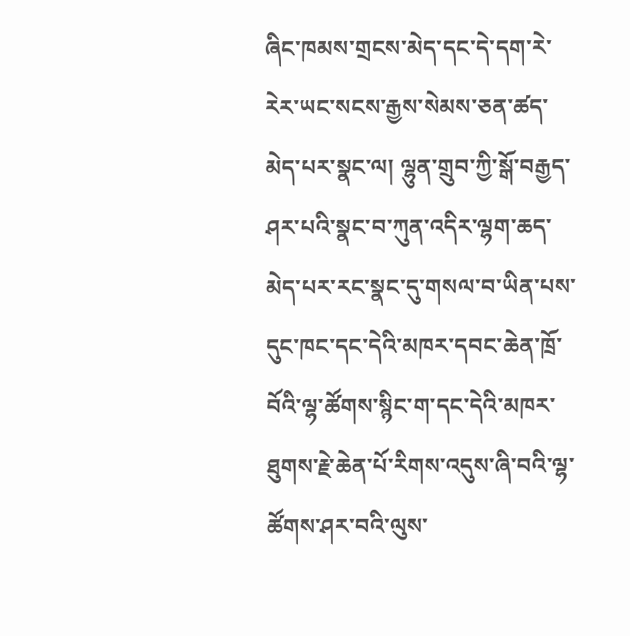ཞིང་ཁམས་གྲངས་མེད་དང་དེ་དག་རེ་རེར་ཡང་སངས་རྒྱས་སེམས་ཅན་ཚད་མེད་པར་སྣང་ལ། ལྷུན་གྲུབ་ཀྱི་སྒོ་བརྒྱད་ཤར་པའི་སྣང་བ་ཀུན་འདིར་ལྷག་ཆད་མེད་པར་རང་སྣང་དུ་གསལ་བ་ཡིན་པས་དུང་ཁང་དང་དེའི་མཁར་དབང་ཆེན་ཁྲོ་བོའི་ལྷ་ཚོགས་སྙིང་ག་དང་དེའི་མཁར་ཐུགས་རྗེ་ཆེན་པོ་རིགས་འདུས་ཞི་བའི་ལྷ་ཚོགས་ཤར་བའི་ལུས་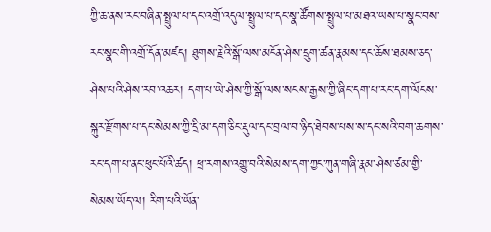ཀྱི་ཆ་ནས་རང་བཞིན་སྤྲུལ་པ་དང་འགྲོ་འདུལ་སྤྲུལ་པ་དང་སྣ་ཚོགས་སྤྲུལ་པ་མཐའ་ཡས་པ་སྣང་བས་རང་སྣང་གི་འགྲོ་དོན་མཛད། ཐུགས་རྗེའི་སྒོ་ལས་མངོན་ཤེས་དྲུག་ཚན་རྣམས་དང་ཆོས་ཐམས་ཅད་ཤེས་པའི་ཤེས་རབ་འཆར། དག་པ་ཡེ་ཤེས་ཀྱི་སྒོ་ལས་སངས་རྒྱས་ཀྱི་ཞིང་དག་པ་རང་དག་ལོངས་སྐུར་རྫོགས་པ་དང་སེམས་ཀྱི་དྲི་མ་དག་ཅིང་རྡུལ་དང་བྲལ་བ་ཉིད་ཐེབས་པས་ས་དང་སའི་བག་ཆགས་རང་དག་པ་ནང་ཕུང་པོའི་ཚད། ཕྲ་རགས་འགྱུ་བའི་སེམས་དག་ཀྱང་ཀུན་གཞི་རྣམ་ཤེས་ཙམ་གྱི་སེམས་ཡོད་ལ། རིག་པའི་ཡོན་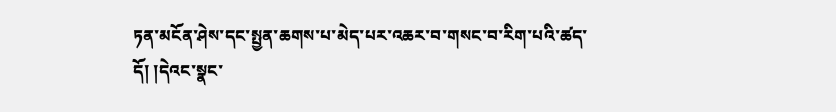ཏན་མངོན་ཤེས་དང་སྤྱན་ཆགས་པ་མེད་པར་འཆར་བ་གསང་བ་རིག་པའི་ཚད་དོ། །དེའང་སྣང་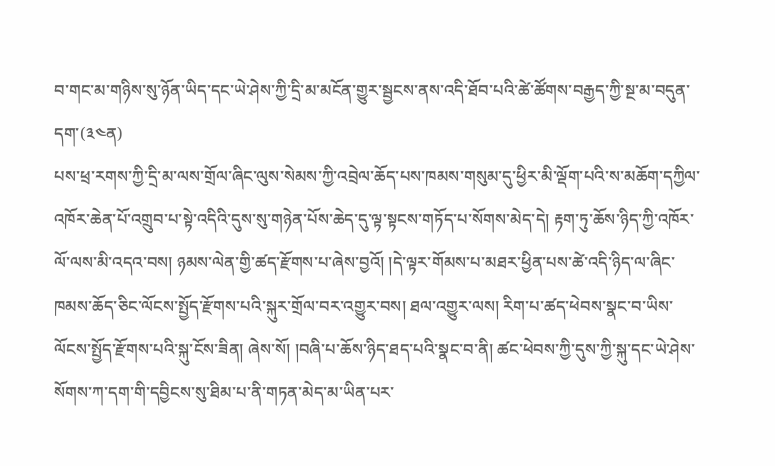བ་གང་མ་གཉིས་སུ་ཉོན་ཡིད་དང་ཡེ་ཤེས་ཀྱི་དྲི་མ་མངོན་གྱུར་སྦྱངས་ནས་འདི་ཐོབ་པའི་ཚེ་ཚོགས་བརྒྱད་ཀྱི་སྔ་མ་བདུན་དག་(༣༤ན)
པས་ཕྲ་རགས་ཀྱི་དྲི་མ་ལས་གྲོལ་ཞིང་ལུས་སེམས་ཀྱི་འབྲེལ་ཆོད་པས་ཁམས་གསུམ་དུ་ཕྱིར་མི་ལྡོག་པའི་ས་མཆོག་དཀྱིལ་འཁོར་ཆེན་པོ་འགྲུབ་པ་སྟེ་འདིའི་དུས་སུ་གཉེན་པོས་ཆེད་དུ་ལྟ་སྟངས་གཏོད་པ་སོགས་མེད་དེ། རྟག་ཏུ་ཆོས་ཉིད་ཀྱི་འཁོར་ལོ་ལས་མི་འདའ་བས། ཉམས་ལེན་གྱི་ཚད་རྫོགས་པ་ཞེས་བྱའོ། །དེ་ལྟར་གོམས་པ་མཐར་ཕྱིན་པས་ཚེ་འདི་ཉིད་ལ་ཞིང་ཁམས་ཆོད་ཅིང་ལོངས་སྤྱོད་རྫོགས་པའི་སྐུར་གྲོལ་བར་འགྱུར་བས། ཐལ་འགྱུར་ལས། རིག་པ་ཚད་ཕེབས་སྣང་བ་ཡིས་ལོངས་སྤྱོད་རྫོགས་པའི་སྐུ་ངོས་ཟིན། ཞེས་སོ། །བཞི་པ་ཆོས་ཉིད་ཐད་པའི་སྣང་བ་ནི། ཚང་ཕེབས་ཀྱི་དུས་ཀྱི་སྐུ་དང་ཡེ་ཤེས་སོགས་ཀ་དག་གི་དབྱིངས་སུ་ཐིམ་པ་ནི་གཏན་མེད་མ་ཡིན་པར་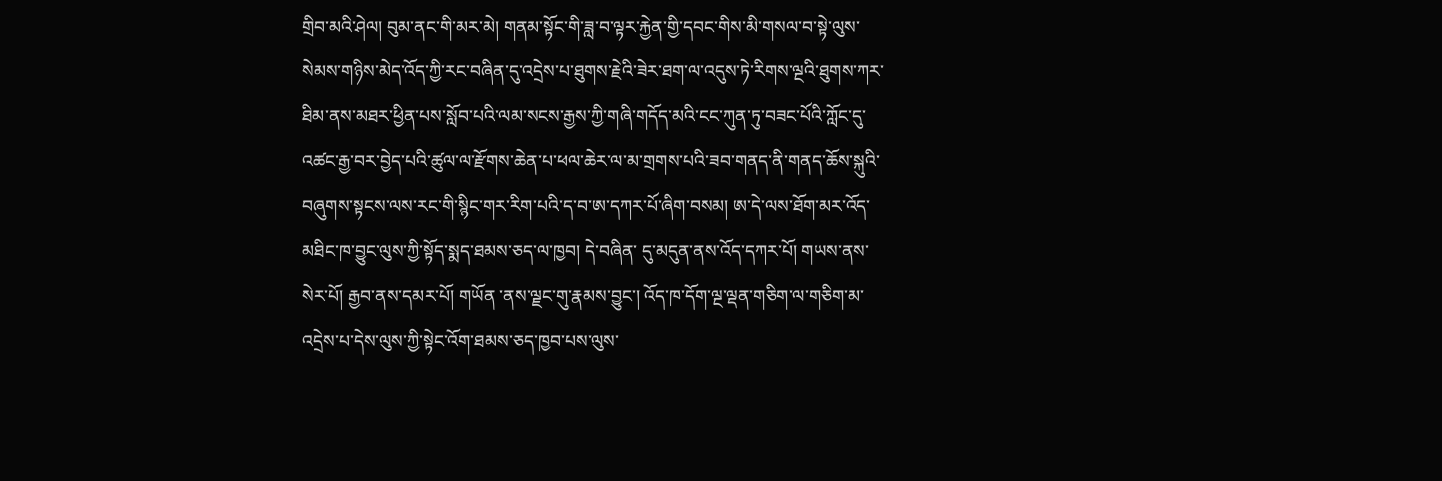གྲིབ་མའི་ཤེལ། བུམ་ནང་གི་མར་མེ། གནམ་སྟོང་གི་ཟླ་བ་ལྟར་རྐྱེན་གྱི་དབང་གིས་མི་གསལ་བ་སྟེ་ལུས་སེམས་གཉིས་མེད་འོད་ཀྱི་རང་བཞིན་དུ་འདྲེས་པ་ཐུགས་རྗེའི་ཟེར་ཐག་ལ་འདུས་ཏེ་རིགས་ལྔའི་ཐུགས་ཀར་ཐིམ་ནས་མཐར་ཕྱིན་པས་སློབ་པའི་ལམ་སངས་རྒྱས་ཀྱི་གཞི་གདོད་མའི་ངང་ཀུན་ཏུ་བཟང་པོའི་ཀློང་དུ་འཚང་རྒྱ་བར་བྱེད་པའི་ཚུལ་ལ་རྫོགས་ཆེན་པ་ཕལ་ཆེར་ལ་མ་གྲགས་པའི་ཟབ་གནད་ནི་གནད་ཆོས་སྐུའི་བཞུགས་སྟངས་ལས་རང་གི་སྙིང་གར་རིག་པའི་ད་བ་ཨ་དཀར་པོ་ཞིག་བསམ། ཨ་དེ་ལས་ཐོག་མར་འོད་མཐིང་ཁ་བྱུང་ལུས་ཀྱི་སྟོད་སྨད་ཐམས་ཅད་ལ་ཁྱབ། དེ་བཞིན་ དུ་མདུན་ནས་འོད་དཀར་པོ། གཡས་ནས་སེར་པོ། རྒྱབ་ནས་དམར་པོ། གཡོན ་ནས་ལྗང་གུ་རྣམས་བྱུང་། འོད་ཁ་དོག་ལྔ་ལྡན་གཅིག་ལ་གཅིག་མ་འདྲེས་པ་དེས་ལུས་ཀྱི་སྟེང་འོག་ཐམས་ཅད་ཁྱབ་པས་ལུས་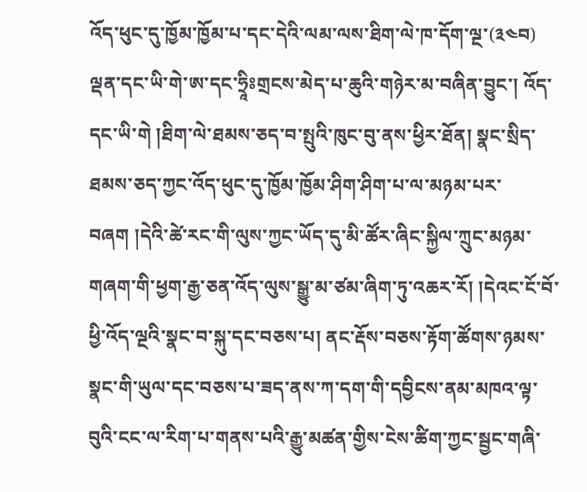འོད་ཕུང་དུ་ཁྱོམ་ཁྱོམ་པ་དང་དེའི་ལམ་ལས་ཐིག་ལེ་ཁ་དོག་ལྔ་(༣༤བ)
ལྡན་དང་ཡི་གེ་ཨ་དང་ཧྲཱིཿགྲངས་མེད་པ་ཆུའི་གཉེར་མ་བཞིན་བྱུང་། འོད་དང་ཡི་གེ །ཐིག་ལེ་ཐམས་ཅད་བ་སྤུའི་ཁུང་བུ་ནས་ཕྱིར་ཐོན། སྣང་སྲིད་ཐམས་ཅད་ཀྱང་འོད་ཕུང་དུ་ཁྱོམ་ཁྱོམ་ཤིག་ཤིག་པ་ལ་མཉམ་པར་བཞག །དེའི་ཚེ་རང་གི་ལུས་ཀྱང་ཡོད་དུ་མི་ཚོར་ཞིང་སྐྱིལ་ཀྲུང་མཉམ་གཞག་གི་ཕྱག་རྒྱ་ཅན་འོད་ལུས་སྒྱུ་མ་ཙམ་ཞིག་ཏུ་འཆར་རོ། །དེའང་ངོ་བོ་ཕྱི་འོད་ལྔའི་སྣང་བ་སྐུ་དང་བཅས་པ། ནང་རྡོས་བཅས་རྟོག་ཚོགས་ཉམས་སྣང་གི་ཡུལ་དང་བཅས་པ་ཟད་ནས་ཀ་དག་གི་དབྱིངས་ནམ་མཁའ་ལྟ་བུའི་ངང་ལ་རིག་པ་གནས་པའི་རྒྱུ་མཚན་གྱིས་ངེས་ཚིག་ཀྱང་སྦྱང་གཞི་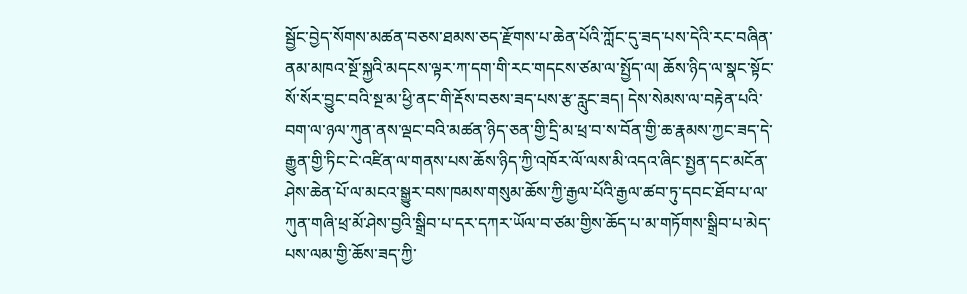སྦྱོང་བྱེད་སོགས་མཚན་བཅས་ཐམས་ཅད་རྫོགས་པ་ཆེན་པོའི་ཀློང་དུ་ཟད་པས་དེའི་རང་བཞིན་ནམ་མཁའ་སྔོ་སྐྱའི་མདངས་ལྟར་ཀ་དག་གི་རང་གདངས་ཙམ་ལ་སྤྱོད་ལ། ཆོས་ཉིད་ལ་སྣང་སྟོང་སོ་སོར་བྱུང་བའི་སྔ་མ་ཕྱི་ནང་གི་རྡོས་བཅས་ཟད་པས་རྩ་རླུང་ཟད། དེས་སེམས་ལ་བརྟེན་པའི་བག་ལ་ཉལ་ཀུན་ནས་ལྡང་བའི་མཚན་ཉིད་ཅན་གྱི་དྲི་མ་ཕྲ་བ་ས་བོན་གྱི་ཆ་རྣམས་ཀྱང་ཟད་དེ་རྒྱུན་གྱི་ཏིང་ངེ་འཛིན་ལ་གནས་པས་ཆོས་ཉིད་ཀྱི་འཁོར་ལོ་ལས་མི་འདའ་ཞིང་སྤྱན་དང་མངོན་ཤེས་ཆེན་པོ་ལ་མངའ་སྒྱུར་བས་ཁམས་གསུམ་ཆོས་ཀྱི་རྒྱལ་པོའི་རྒྱལ་ཚབ་ཏུ་དབང་ཐོབ་པ་ལ་ཀུན་གཞི་ཕྲ་མོ་ཤེས་བྱའི་སྒྲིབ་པ་དར་དཀར་ཡོལ་བ་ཙམ་གྱིས་ཆོད་པ་མ་གཏོགས་སྒྲིབ་པ་མེད་པས་ལམ་གྱི་ཆོས་ཟད་ཀྱི་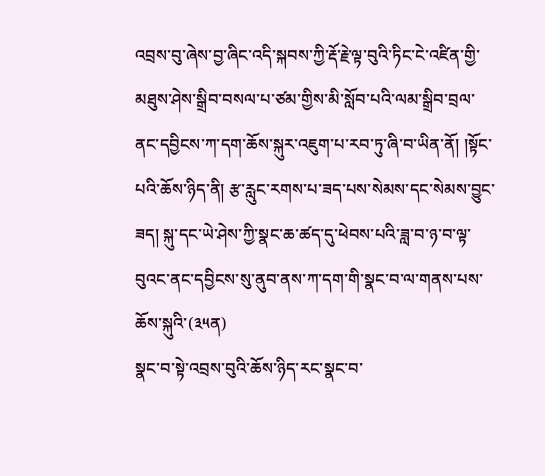འབྲས་བུ་ཞེས་བྱ་ཞིང་འདི་སྐབས་ཀྱི་རྡོ་རྗེ་ལྟ་བུའི་ཏིང་ངེ་འཛིན་གྱི་མཐུས་ཤེས་སྒྲིབ་བསལ་པ་ཙམ་གྱིས་མི་སློབ་པའི་ལམ་སྒྲིབ་བྲལ་ནང་དབྱིངས་ཀ་དག་ཆོས་སྐུར་འཇུག་པ་རབ་ཏུ་ཞི་བ་ཡིན་ནོ། །སྟོང་པའི་ཆོས་ཉིད་ནི། རྩ་རླུང་རགས་པ་ཟད་པས་སེམས་དང་སེམས་བྱུང་ཟད། སྐུ་དང་ཡེ་ཤེས་ཀྱི་སྣང་ཆ་ཚད་དུ་ཕེབས་པའི་ཟླ་བ་ཉ་བ་ལྟ་བུའང་ནང་དབྱིངས་སུ་ནུབ་ནས་ཀ་དག་གི་སྣང་བ་ལ་གནས་པས་ཆོས་སྐུའི་(༣༥ན)
སྣང་བ་སྟེ་འབྲས་བུའི་ཆོས་ཉིད་རང་སྣང་བ་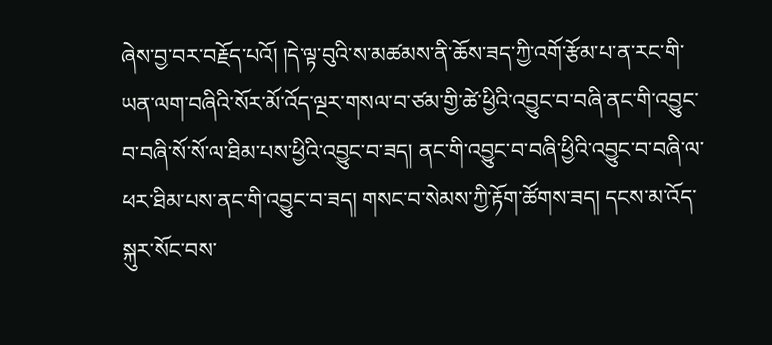ཞེས་བྱ་བར་བརྗོད་པའོ། །དེ་ལྟ་བུའི་ས་མཚམས་ནི་ཆོས་ཟད་ཀྱི་འགོ་རྩོམ་པ་ན་རང་གི་ཡན་ལག་བཞིའི་སོར་མོ་འོད་ལྔར་གསལ་བ་ཙམ་གྱི་ཚེ་ཕྱིའི་འབྱུང་བ་བཞི་ནང་གི་འབྱུང་བ་བཞི་སོ་སོ་ལ་ཐིམ་པས་ཕྱིའི་འབྱུང་བ་ཟད། ནང་གི་འབྱུང་བ་བཞི་ཕྱིའི་འབྱུང་བ་བཞི་ལ་ཕར་ཐིམ་པས་ནང་གི་འབྱུང་བ་ཟད། གསང་བ་སེམས་ཀྱི་རྟོག་ཚོགས་ཟད། དངས་མ་འོད་སྐུར་སོང་བས་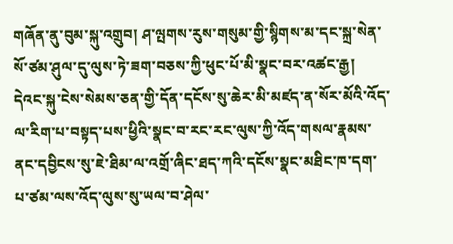གཞོན་ནུ་བུམ་སྐུ་འགྲུབ། ཤ་ལྤགས་རུས་གསུམ་གྱི་སྙིགས་མ་དང་སྐྲ་སེན་སོ་ཙམ་ཤུལ་དུ་ལུས་ཏེ་ཟག་བཅས་ཀྱི་ཕུང་པོ་མི་སྣང་བར་འཚང་རྒྱ། དེའང་སྐུ་ངེས་སེམས་ཅན་གྱི་དོན་དངོས་སུ་ཆེར་མི་མཛད་ན་སོར་མོའི་འོད་ལ་རིག་པ་བསྟད་པས་ཕྱིའི་སྣང་བ་རང་རང་ལུས་ཀྱི་འོད་གསལ་རྣམས་ནང་དབྱིངས་སུ་ཇེ་ཐིམ་ལ་འགྲོ་ཞིང་ཐད་ཀའི་དངོས་སྣང་མཐིང་ཁ་དག་པ་ཙམ་ལས་འོད་ལུས་སུ་ཡལ་བ་ཤེལ་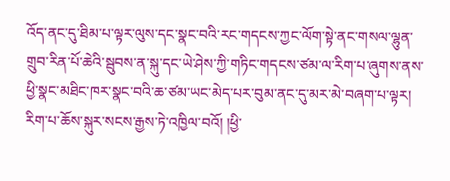འོད་ནང་དུ་ཐིམ་པ་ལྟར་ལུས་དང་སྣང་བའི་རང་གདངས་ཀྱང་ལོག་སྟེ་ནང་གསལ་ལྷུན་གྲུབ་རིན་པོ་ཆེའི་སྦུབས་ན་སྐུ་དང་ཡེ་ཤེས་ཀྱི་གཏིང་གདངས་ཙམ་ལ་རིག་པ་ཞུགས་ནས་ཕྱི་སྣང་མཐིང་ཁར་སྣང་བའི་ཆ་ཙམ་ཡང་མེད་པར་བུམ་ནང་དུ་མར་མེ་བཞག་པ་ལྟར། རིག་པ་ཆོས་སྐུར་སངས་རྒྱས་ཏེ་འཁྱིལ་བའོ། །ཕྱི་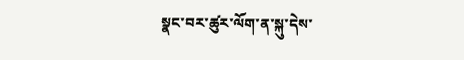སྣང་བར་ཚུར་ལོག་ན་སྐུ་དེས་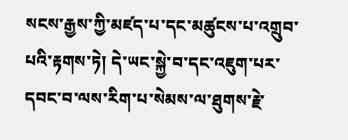སངས་རྒྱས་ཀྱི་མཛད་པ་དང་མཚུངས་པ་འགྲུབ་པའི་རྟགས་ཏེ། དེ་ཡང་སྐྱེ་བ་དང་འཇུག་པར་དབང་བ་ལས་རིག་པ་སེམས་ལ་ཐུགས་རྗེ་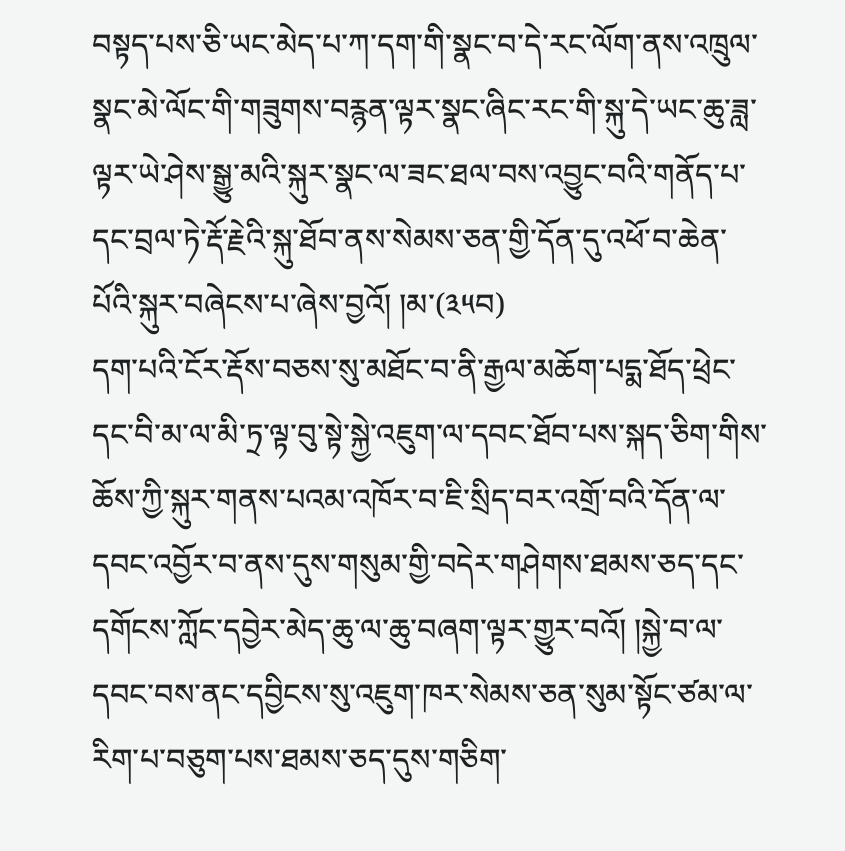བསྟད་པས་ཅི་ཡང་མེད་པ་ཀ་དག་གི་སྣང་བ་དེ་རང་ལོག་ནས་འཁྲུལ་སྣང་མེ་ལོང་གི་གཟུགས་བརྙན་ལྟར་སྣང་ཞིང་རང་གི་སྐུ་དེ་ཡང་ཆུ་ཟླ་ལྟར་ཡེ་ཤེས་སྒྱུ་མའི་སྐུར་སྣང་ལ་ཟང་ཐལ་བས་འབྱུང་བའི་གནོད་པ་དང་བྲལ་ཏེ་རྡོ་རྗེའི་སྐུ་ཐོབ་ནས་སེམས་ཅན་གྱི་དོན་དུ་འཕོ་བ་ཆེན་པོའི་སྐུར་བཞེངས་པ་ཞེས་བྱའོ། །མ་(༣༥བ)
དག་པའི་ངོར་རྡོས་བཅས་སུ་མཐོང་བ་ནི་རྒྱལ་མཆོག་པདྨ་ཐོད་ཕྲེང་དང་བི་མ་ལ་མི་ཏྲ་ལྟ་བུ་སྟེ་སྐྱེ་འཇུག་ལ་དབང་ཐོབ་པས་སྐད་ཅིག་གིས་ཆོས་ཀྱི་སྐུར་གནས་པའམ་འཁོར་བ་ཇི་སྲིད་བར་འགྲོ་བའི་དོན་ལ་དབང་འབྱོར་བ་ནས་དུས་གསུམ་གྱི་བདེར་གཤེགས་ཐམས་ཅད་དང་དགོངས་ཀློང་དབྱེར་མེད་ཆུ་ལ་ཆུ་བཞག་ལྟར་གྱུར་བའོ། །སྐྱེ་བ་ལ་དབང་བས་ནང་དབྱིངས་སུ་འཇུག་ཁར་སེམས་ཅན་སུམ་སྟོང་ཙམ་ལ་རིག་པ་བཅུག་པས་ཐམས་ཅད་དུས་གཅིག་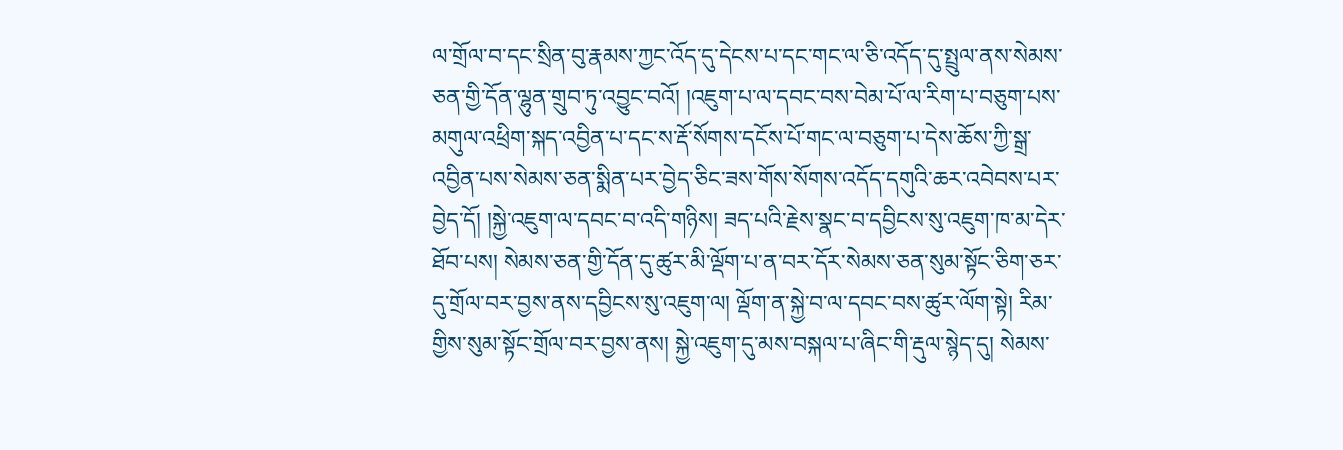ལ་གྲོལ་བ་དང་སྲིན་བུ་རྣམས་ཀྱང་འོད་དུ་དེངས་པ་དང་གང་ལ་ཅི་འདོད་དུ་སྤྲུལ་ནས་སེམས་ཅན་གྱི་དོན་ལྷུན་གྲུབ་ཏུ་འབྱུང་བའོ། །འཇུག་པ་ལ་དབང་བས་བེམ་པོ་ལ་རིག་པ་བཅུག་པས་མགུལ་འཕྲིག་སྐད་འབྱིན་པ་དང་ས་རྡོ་སོགས་དངོས་པོ་གང་ལ་བཅུག་པ་དེས་ཆོས་ཀྱི་སྒྲ་འབྱིན་པས་སེམས་ཅན་སྨིན་པར་བྱེད་ཅིང་ཟས་གོས་སོགས་འདོད་དགུའི་ཆར་འབེབས་པར་བྱེད་དོ། །སྐྱེ་འཇུག་ལ་དབང་བ་འདི་གཉིས། ཟད་པའི་རྗེས་སྣང་བ་དབྱིངས་སུ་འཇུག་ཁ་མ་དེར་ཐོབ་པས། སེམས་ཅན་གྱི་དོན་དུ་ཚུར་མི་ལྡོག་པ་ན་བར་དོར་སེམས་ཅན་སུམ་སྟོང་ཅིག་ཅར་དུ་གྲོལ་བར་བྱས་ནས་དབྱིངས་སུ་འཇུག་ལ། ལྡོག་ན་སྐྱེ་བ་ལ་དབང་བས་ཚུར་ལོག་སྟེ། རིམ་གྱིས་སུམ་སྟོང་གྲོལ་བར་བྱས་ནས། སྐྱེ་འཇུག་དུ་མས་བསྐལ་པ་ཞིང་གི་རྡུལ་སྙེད་དུ། སེམས་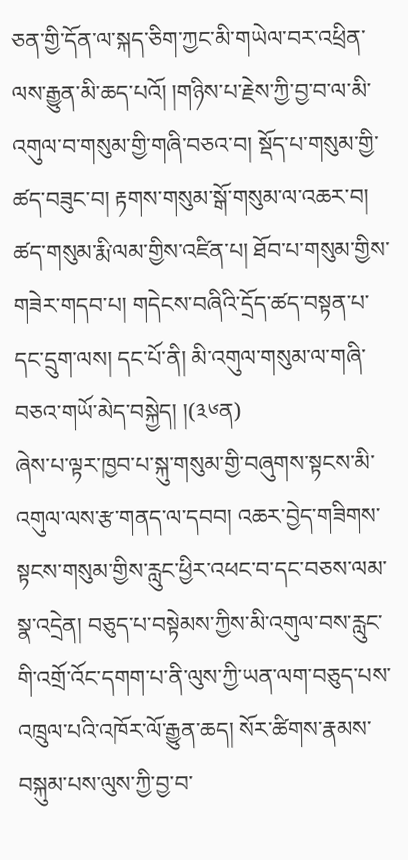ཅན་གྱི་དོན་ལ་སྐད་ཅིག་ཀྱང་མི་གཡེལ་བར་འཕྲིན་ལས་རྒྱུན་མི་ཆད་པའོ། །གཉིས་པ་རྗེས་ཀྱི་བྱ་བ་ལ་མི་འགུལ་བ་གསུམ་གྱི་གཞི་བཅའ་བ། སྡོད་པ་གསུམ་གྱི་ཚད་བཟུང་བ། རྟགས་གསུམ་སྒོ་གསུམ་ལ་འཆར་བ། ཚད་གསུམ་རྨི་ལམ་གྱིས་འཛིན་པ། ཐོབ་པ་གསུམ་གྱིས་གཟེར་གདབ་པ། གདེངས་བཞིའི་དྲོད་ཚད་བསྟན་པ་དང་དྲུག་ལས། དང་པོ་ནི། མི་འགུལ་གསུམ་ལ་གཞི་བཅའ་གཡོ་མེད་བསྐྱེད། །(༣༦ན)
ཞེས་པ་ལྟར་ཁྱབ་པ་སྐུ་གསུམ་གྱི་བཞུགས་སྟངས་མི་འགུལ་ལས་རྩ་གནད་ལ་དབབ། འཆར་བྱེད་གཟིགས་སྟངས་གསུམ་གྱིས་རླུང་ཕྱིར་འཕང་བ་དང་བཅས་ལམ་སྣ་འདྲེན། བཅུད་པ་བསྟེམས་ཀྱིས་མི་འགུལ་བས་རླུང་གི་འགྲོ་འོང་དགག་པ་ནི་ལུས་ཀྱི་ཡན་ལག་བཅུད་པས་འཁྲུལ་པའི་འཁོར་ལོ་རྒྱུན་ཆད། སོར་ཚིགས་རྣམས་བསྐུམ་པས་ལུས་ཀྱི་བྱ་བ་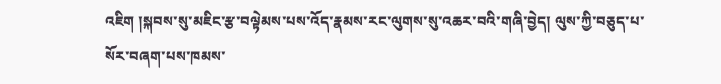འཇིག །སྐབས་སུ་མཇིང་རྩ་བལྟེམས་པས་འོད་རྣམས་རང་ལུགས་སུ་འཆར་བའི་གཞི་བྱེད། ལུས་ཀྱི་བཅུད་པ་སོར་བཞག་པས་ཁམས་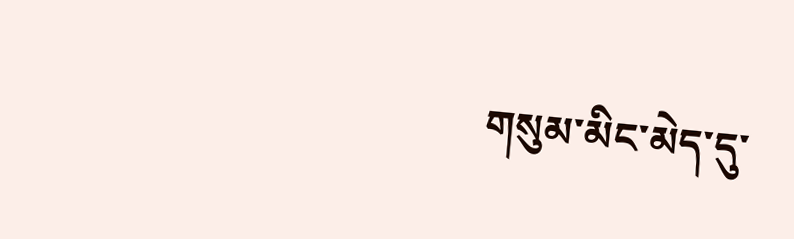གསུམ་མིང་མེད་དུ་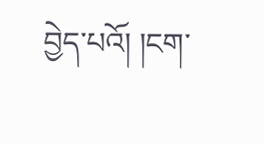བྱེད་པའོ། །ངག་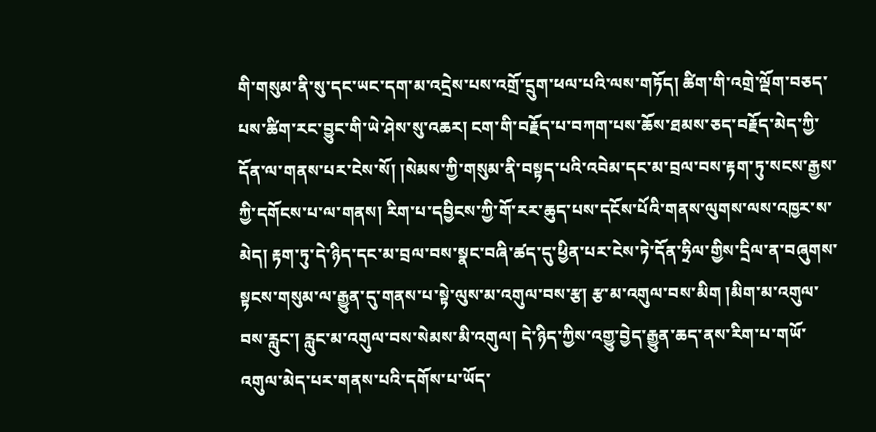གི་གསུམ་ནི་སུ་དང་ཡང་དག་མ་འདྲེས་པས་འགྲོ་དྲུག་ཕལ་པའི་ལས་གཏོད། ཚིག་གི་འགྲེ་ལྡོག་བཅད་པས་ཚིག་རང་བྱུང་གི་ཡེ་ཤེས་སུ་འཆར། ངག་གི་བརྗོད་པ་བཀག་པས་ཆོས་ཐམས་ཅད་བརྗོད་མེད་ཀྱི་དོན་ལ་གནས་པར་ངེས་སོ། །སེམས་ཀྱི་གསུམ་ནི་བསྟད་པའི་འབེམ་དང་མ་བྲལ་བས་རྟག་ཏུ་སངས་རྒྱས་ཀྱི་དགོངས་པ་ལ་གནས། རིག་པ་དབྱིངས་ཀྱི་གོ་རར་ཆུད་པས་དངོས་པོའི་གནས་ལུགས་ལས་འཁྱར་ས་མེད། རྟག་ཏུ་དེ་ཉིད་དང་མ་བྲལ་བས་སྣང་བཞི་ཚད་དུ་ཕྱིན་པར་ངེས་ཏེ་དོན་ཧྲིལ་གྱིས་དྲིལ་ན་བཞུགས་སྟངས་གསུམ་ལ་རྒྱུན་དུ་གནས་པ་སྟེ་ལུས་མ་འགུལ་བས་རྩ། རྩ་མ་འགུལ་བས་མིག །མིག་མ་འགུལ་བས་རླུང་། རླུང་མ་འགུལ་བས་སེམས་མི་འགུལ། དེ་ཉིད་ཀྱིས་འགྱུ་བྱེད་རྒྱུན་ཆད་ནས་རིག་པ་གཡོ་འགུལ་མེད་པར་གནས་པའི་དགོས་པ་ཡོད་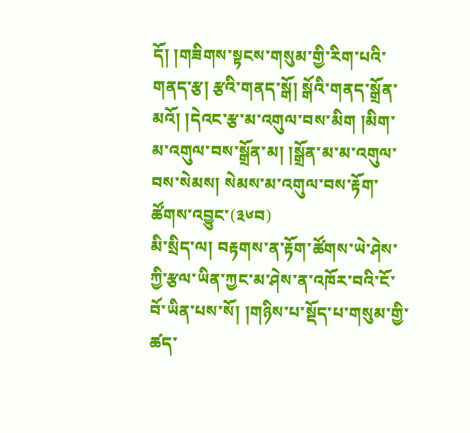དོ། །གཟིགས་སྟངས་གསུམ་གྱི་རིག་པའི་གནད་རྩ། རྩའི་གནད་སྒོ། སྒོའི་གནད་སྒྲོན་མའོ། །དེའང་རྩ་མ་འགུལ་བས་མིག །མིག་མ་འགུལ་བས་སྒྲོན་མ། །སྒྲོན་མ་མ་འགུལ་བས་སེམས། སེམས་མ་འགུལ་བས་རྟོག་ཚོགས་འབྱུང་(༣༦བ)
མི་སྲིད་ལ། བརྟགས་ན་རྟོག་ཚོགས་ཡེ་ཤེས་ཀྱི་རྩལ་ཡིན་ཀྱང་མ་ཤེས་ན་འཁོར་བའི་ངོ་བོ་ཡིན་པས་སོ། །གཉིས་པ་སྡོད་པ་གསུམ་གྱི་ཚད་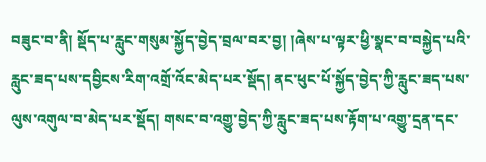བཟུང་བ་ནི། སྡོད་པ་རླུང་གསུམ་སྐྱོད་བྱེད་བྲལ་བར་བྱ། །ཞེས་པ་ལྟར་ཕྱི་སྣང་བ་བསྐྱེད་པའི་རླུང་ཟད་པས་དབྱིངས་རིག་འགྲོ་འོང་མེད་པར་སྡོད། ནང་ཕུང་པོ་སྐྱོད་བྱེད་ཀྱི་རླུང་ཟད་པས་ལུས་འགུལ་བ་མེད་པར་སྡོད། གསང་བ་འགྱུ་བྱེད་ཀྱི་རླུང་ཟད་པས་རྟོག་པ་འགྱུ་དྲན་དང་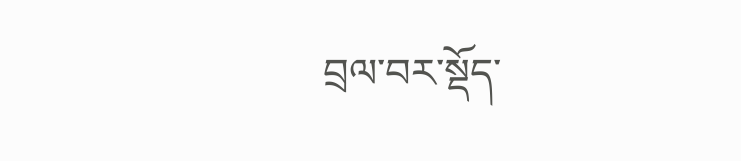བྲལ་བར་སྡོད་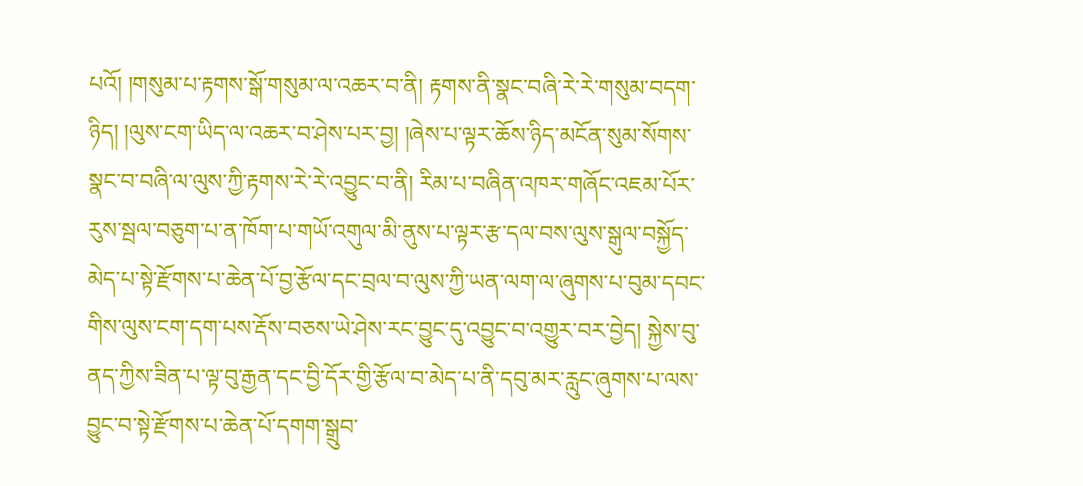པའོ། །གསུམ་པ་རྟགས་སྒོ་གསུམ་ལ་འཆར་བ་ནི། རྟགས་ནི་སྣང་བཞི་རེ་རེ་གསུམ་བདག་ཉིད། །ལུས་ངག་ཡིད་ལ་འཆར་བ་ཤེས་པར་བྱ། །ཞེས་པ་ལྟར་ཆོས་ཉིད་མངོན་སུམ་སོགས་སྣང་བ་བཞི་ལ་ལུས་ཀྱི་རྟགས་རེ་རེ་འབྱུང་བ་ནི། རིམ་པ་བཞིན་འཁར་གཞོང་འཇམ་པོར་རུས་སྦལ་བཅུག་པ་ན་ཁོག་པ་གཡོ་འགུལ་མི་ནུས་པ་ལྟར་རྩ་དལ་བས་ལུས་སྒུལ་བསྐྱོད་མེད་པ་སྟེ་རྫོགས་པ་ཆེན་པོ་བྱ་རྩོལ་དང་བྲལ་བ་ལུས་ཀྱི་ཡན་ལག་ལ་ཞུགས་པ་བུམ་དབང་གིས་ལུས་ངག་དག་པས་རྡོས་བཅས་ཡེ་ཤེས་རང་བྱུང་དུ་འབྱུང་བ་འགྱུར་བར་བྱེད། སྐྱེས་བུ་ནད་ཀྱིས་ཟིན་པ་ལྟ་བུ་རྒྱན་དང་བྱི་དོར་གྱི་རྩོལ་བ་མེད་པ་ནི་དབུ་མར་རླུང་ཞུགས་པ་ལས་བྱུང་བ་སྟེ་རྫོགས་པ་ཆེན་པོ་དགག་སྒྲུབ་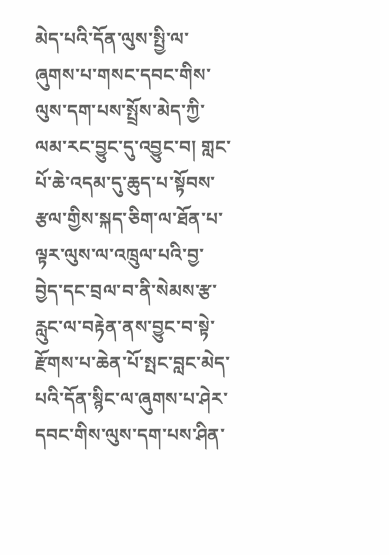མེད་པའི་དོན་ལུས་སྤྱི་ལ་ཞུགས་པ་གསང་དབང་གིས་ལུས་དག་པས་སྤྲོས་མེད་ཀྱི་ལམ་རང་བྱུང་དུ་འབྱུང་བ། གླང་པོ་ཆེ་འདམ་དུ་ཆུད་པ་སྟོབས་རྩལ་གྱིས་སྐད་ཅིག་ལ་ཐོན་པ་ལྟར་ལུས་ལ་འཁྲུལ་པའི་བྱ་བྱེད་དང་བྲལ་བ་ནི་སེམས་རྩ་རླུང་ལ་བརྟེན་ནས་བྱུང་བ་སྟེ་རྫོགས་པ་ཆེན་པོ་སྤང་བླང་མེད་པའི་དོན་སྙིང་ལ་ཞུགས་པ་ཤེར་དབང་གིས་ལུས་དག་པས་ཤིན་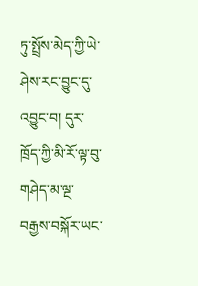ཏུ་སྤྲོས་མེད་ཀྱི་ཡེ་ཤེས་རང་བྱུང་དུ་འབྱུང་བ། དུར་ཁྲོད་ཀྱི་མི་རོ་ལྟ་བུ་གཤེད་མ་ལྔ་བརྒྱས་བསྐོར་ཡང་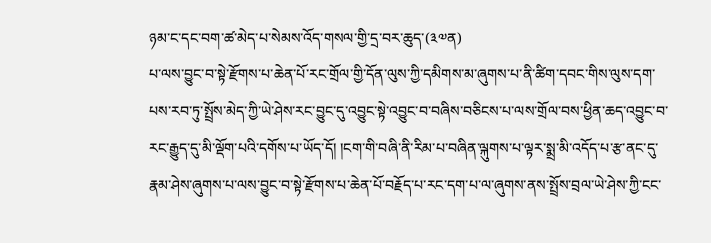ཉམ་ང་དང་བག་ཚ་མེད་པ་སེམས་འོད་གསལ་གྱི་དྲ་བར་ཆུད་(༣༧ན)
པ་ལས་བྱུང་བ་སྟེ་རྫོགས་པ་ཆེན་པོ་རང་གྲོལ་གྱི་དོན་ལུས་ཀྱི་དམིགས་མ་ཞུགས་པ་ནི་ཚིག་དབང་གིས་ལུས་དག་པས་རབ་ཏུ་སྤྲོས་མེད་ཀྱི་ཡེ་ཤེས་རང་བྱུང་དུ་འབྱུང་སྟེ་འབྱུང་བ་བཞིས་བཅིངས་པ་ལས་གྲོལ་བས་ཕྱིན་ཆད་འབྱུང་བ་རང་རྒྱུད་དུ་མི་ལྡོག་པའི་དགོས་པ་ཡོད་དོ། །ངག་གི་བཞི་ནི་རིམ་པ་བཞིན་ལྐུགས་པ་ལྟར་སྨྲ་མི་འདོད་པ་རྩ་ནང་དུ་རྣམ་ཤེས་ཞུགས་པ་ལས་བྱུང་བ་སྟེ་རྫོགས་པ་ཆེན་པོ་བརྗོད་པ་རང་དག་པ་ལ་ཞུགས་ནས་སྤྲོས་བྲལ་ཡེ་ཤེས་ཀྱི་ངང་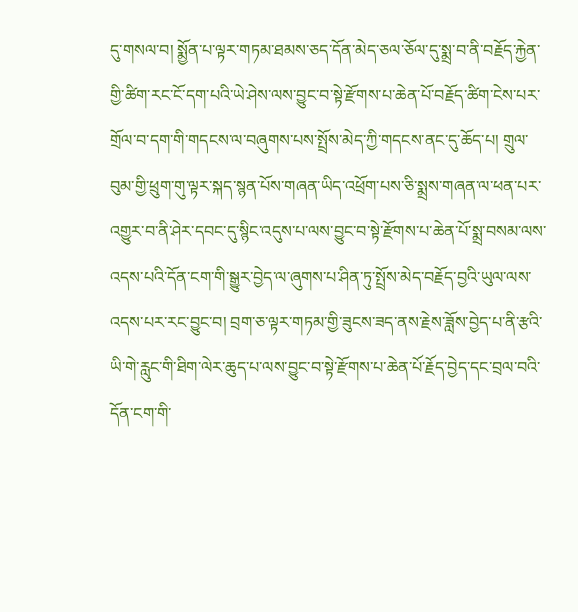དུ་གསལ་བ། སྨྱོན་པ་ལྟར་གཏམ་ཐམས་ཅད་དོན་མེད་ཅལ་ཅོལ་དུ་སྨྲ་བ་ནི་བརྗོད་རྐྱེན་གྱི་ཚིག་རང་ངོ་དག་པའི་ཡེ་ཤེས་ལས་བྱུང་བ་སྟེ་རྫོགས་པ་ཆེན་པོ་བརྗོད་ཚིག་ངེས་པར་གྲོལ་བ་དག་གི་གདངས་ལ་བཞུགས་པས་སྤྲོས་མེད་ཀྱི་གདངས་ནང་དུ་ཆོད་པ། གྲུལ་བུམ་གྱི་ཕྲུག་གུ་ལྟར་སྐད་སྙན་པོས་གཞན་ཡིད་འཕྲོག་པས་ཅི་སྨྲས་གཞན་ལ་ཕན་པར་འགྱུར་བ་ནི་ཤེར་དབང་དུ་སྙིང་འདུས་པ་ལས་བྱུང་བ་སྟེ་རྫོགས་པ་ཆེན་པོ་སྨྲ་བསམ་ལས་འདས་པའི་དོན་ངག་གི་སྒྱུར་བྱེད་ལ་ཞུགས་པ་ཤིན་ཏུ་སྤྲོས་མེད་བརྗོད་བྱའི་ཡུལ་ལས་འདས་པར་རང་བྱུང་བ། བྲག་ཅ་ལྟར་གཏམ་གྱི་ཟུངས་ཟད་ནས་རྗེས་ཟློས་བྱེད་པ་ནི་རྩའི་ཡི་གེ་རླུང་གི་ཐིག་ལེར་ཆུད་པ་ལས་བྱུང་བ་སྟེ་རྫོགས་པ་ཆེན་པོ་རྗོད་བྱེད་དང་བྲལ་བའི་དོན་ངག་གི་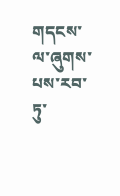གདངས་ལ་ཞུགས་པས་རབ་ཏུ་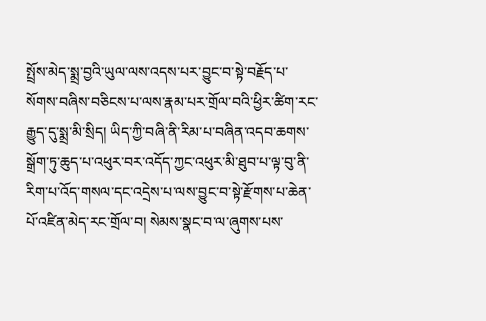སྤྲོས་མེད་སྨྲ་བྱའི་ཡུལ་ལས་འདས་པར་བྱུང་བ་སྟེ་བརྗོད་པ་སོགས་བཞིས་བཅིངས་པ་ལས་རྣམ་པར་གྲོལ་བའི་ཕྱིར་ཚིག་རང་རྒྱུད་དུ་སྨྲ་མི་སྲིད། ཡིད་ཀྱི་བཞི་ནི་རིམ་པ་བཞིན་འདབ་ཆགས་སྒྲོག་ཏུ་ཆུད་པ་འཕུར་བར་འདོད་ཀྱང་འཕུར་མི་ཐུབ་པ་ལྟ་བུ་ནི་རིག་པ་འོད་གསལ་དང་འདྲེས་པ་ལས་བྱུང་བ་སྟེ་རྫོགས་པ་ཆེན་པོ་འཛིན་མེད་རང་གྲོལ་བ། སེམས་སྣང་བ་ལ་ཞུགས་པས་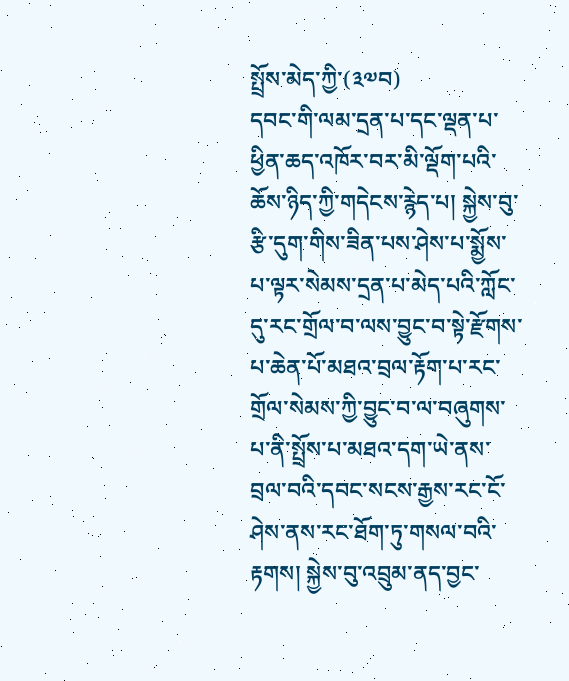སྤྲོས་མེད་ཀྱི་(༣༧བ)
དབང་གི་ལམ་དྲན་པ་དང་ལྡན་པ་ཕྱིན་ཆད་འཁོར་བར་མི་ལྡོག་པའི་ཆོས་ཉིད་ཀྱི་གདེངས་རྙེད་པ། སྐྱེས་བུ་རྩི་དུག་གིས་ཟིན་པས་ཤེས་པ་སྨྱོས་པ་ལྟར་སེམས་དྲན་པ་མེད་པའི་ཀློང་དུ་རང་གྲོལ་བ་ལས་བྱུང་བ་སྟེ་རྫོགས་པ་ཆེན་པོ་མཐའ་བྲལ་རྟོག་པ་རང་གྲོལ་སེམས་ཀྱི་བྱུང་བ་ལ་བཞུགས་པ་ནི་སྤྲོས་པ་མཐའ་དག་ཡེ་ནས་བྲལ་བའི་དབང་སངས་རྒྱས་རང་ངོ་ཤེས་ནས་རང་ཐོག་ཏུ་གསལ་བའི་རྟགས། སྐྱེས་བུ་འབྲུམ་ནད་བྱང་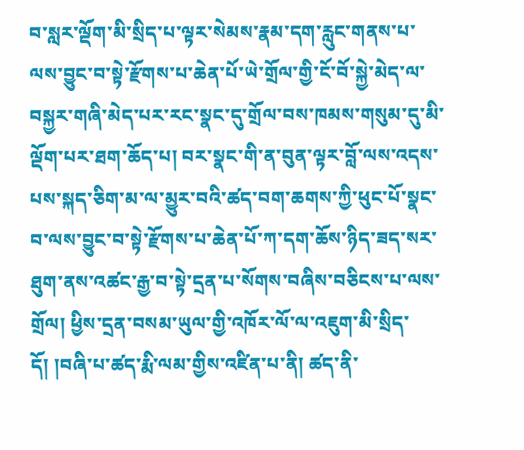བ་སླར་ལྡོག་མི་སྲིད་པ་ལྟར་སེམས་རྣམ་དག་རླུང་གནས་པ་ལས་བྱུང་བ་སྟེ་རྫོགས་པ་ཆེན་པོ་ཡེ་གྲོལ་གྱི་ངོ་བོ་སྐྱེ་མེད་ལ་བསྐྱར་གཞི་མེད་པར་རང་སྣང་དུ་གྲོལ་བས་ཁམས་གསུམ་དུ་མི་ལྡོག་པར་ཐག་ཆོད་པ། བར་སྣང་གི་ན་བུན་ལྟར་བློ་ལས་འདས་པས་སྐད་ཅིག་མ་ལ་མྱུར་བའི་ཚད་བག་ཆགས་ཀྱི་ཕུང་པོ་སྣང་བ་ལས་བྱུང་བ་སྟེ་རྫོགས་པ་ཆེན་པོ་ཀ་དག་ཆོས་ཉིད་ཟད་སར་ཐུག་ནས་འཚང་རྒྱ་བ་སྟེ་དྲན་པ་སོགས་བཞིས་བཅིངས་པ་ལས་གྲོལ། ཕྱིས་དྲན་བསམ་ཡུལ་གྱི་འཁོར་ལོ་ལ་འཇུག་མི་སྲིད་དོ། །བཞི་པ་ཚད་རྨི་ལམ་གྱིས་འཛིན་པ་ནི། ཚད་ནི་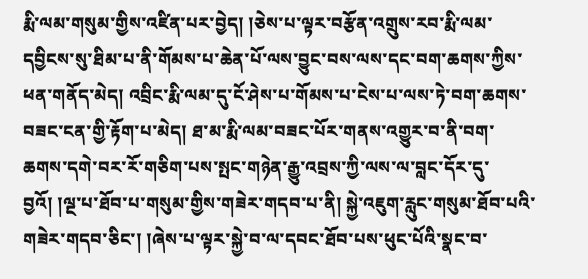རྨི་ལམ་གསུམ་གྱིས་འཛིན་པར་བྱེད། །ཅེས་པ་ལྟར་བརྩོན་འགྲུས་རབ་རྨི་ལམ་དབྱིངས་སུ་ཐིམ་པ་ནི་གོམས་པ་ཆེན་པོ་ལས་བྱུང་བས་ལས་དང་བག་ཆགས་ཀྱིས་ཕན་གནོད་མེད། འབྲིང་རྨི་ལམ་དུ་ངོ་ཤེས་པ་གོམས་པ་ངེས་པ་ལས་ཏེ་བག་ཆགས་བཟང་ངན་གྱི་རྟོག་པ་མེད། ཐ་མ་རྨི་ལམ་བཟང་པོར་གནས་འགྱུར་བ་ནི་བག་ཆགས་དགེ་བར་རོ་གཅིག་པས་སྤང་གཉེན་རྒྱུ་འབྲས་ཀྱི་ལས་ལ་བླང་དོར་དུ་བྱའོ། །ལྔ་པ་ཐོབ་པ་གསུམ་གྱིས་གཟེར་གདབ་པ་ནི། སྐྱེ་འཇུག་རླུང་གསུམ་ཐོབ་པའི་གཟེར་གདབ་ཅིང་། །ཞེས་པ་ལྟར་སྐྱེ་བ་ལ་དབང་ཐོབ་པས་ཕུང་པོའི་སྣང་བ་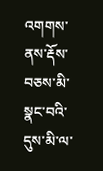འགགས་ནས་རྡོས་བཅས་མི་སྣང་བའི་དུས་མི་ལ་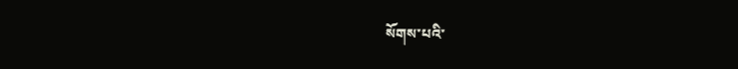སོགས་པའི་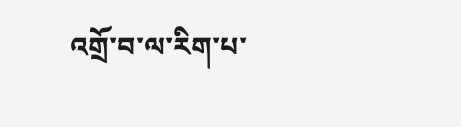འགྲོ་བ་ལ་རིག་པ་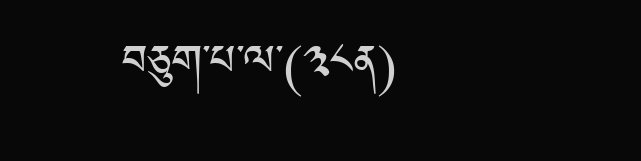བཅུག་པ་ལ་(༣༨ན)